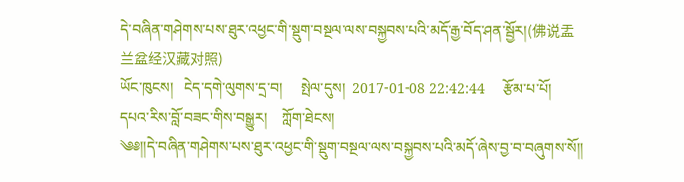དེ་བཞིན་གཤེགས་པས་ཐུར་འཕྱང་གི་སྡུག་བསྔལ་ལས་བསྐྱབས་པའི་མདོ་རྒྱ་བོད་ཤན་སྦྱོར།(佛说盂兰盆经汉藏对照)
ཡོང་ཁུངས།   ངེད་དགེ་ལུགས་དྲ་བ།     སྤེལ་དུས།  2017-01-08 22:42:44     རྩོམ་པ་པོ།   དཔའ་རིས་བློ་བཟང་གིས་བསྒྱུར།    ཀློག་ཐེངས།
༄༅།།དེ་བཞིན་གཤེགས་པས་ཐུར་འཕྱང་གི་སྡུག་བསྔལ་ལས་བསྐྱབས་པའི་མདོ་ཞེས་བྱ་བ་བཞུགས་སོ།།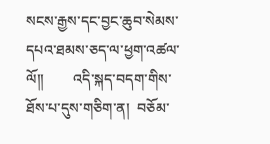སངས་རྒྱས་དང་བྱང་ཆུབ་སེམས་དཔའ་ཐམས་ཅད་ལ་ཕྱག་འཚལ་ལོ།།        འདི་སྐད་བདག་གིས་ཐོས་པ་དུས་གཅིག་ན།  བཅོམ་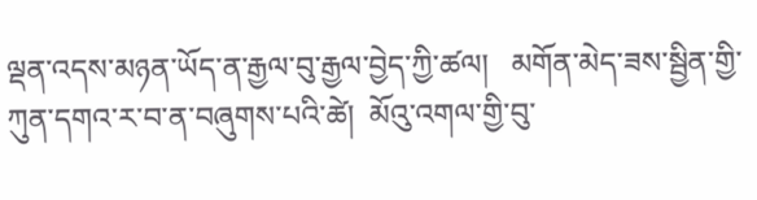ལྡན་འདས་མཉན་ཡོད་ན་རྒྱལ་བུ་རྒྱལ་བྱེད་ཀྱི་ཚལ།   མགོན་མེད་ཟས་སྦྱིན་གྱི་ཀུན་དགའ་ར་བ་ན་བཞུགས་པའི་ཚེ།  མོའུ་འགལ་གྱི་བུ་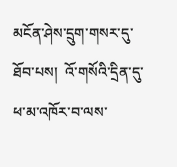མངོན་ཤེས་དྲུག་གསར་དུ་ཐོབ་པས།  འོ་གསོའི་དྲིན་དུ་ཕ་མ་འཁོར་བ་ལས་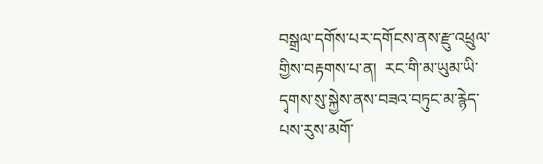བསྒྲལ་དགོས་པར་དགོངས་ནས་རྫུ་འཕྲུལ་གྱིས་བརྟགས་པ་ན།  རང་གི་མ་ཡུམ་ཡི་དྭགས་སུ་སྐྱེས་ནས་བཟའ་བཏུང་མ་རྙེད་པས་རུས་མགོ་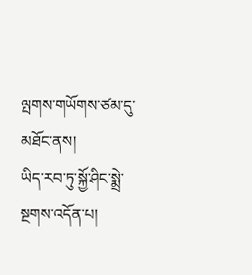ལྤགས་གཡོགས་ཙམ་དུ་མཐོང་ནས།
ཡིད་རབ་ཏུ་སྐྱོ་ཤིང་སྨྲེ་སྔགས་འདོན་པ།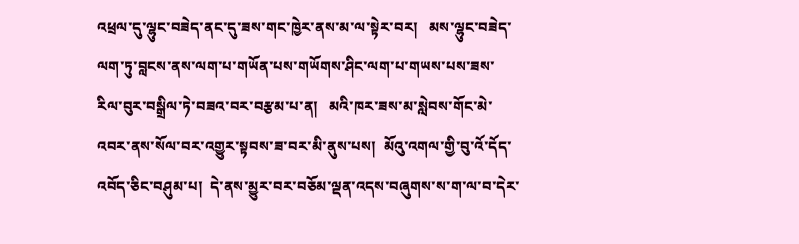འཕྲལ་དུ་ལྷུང་བཟེད་ནང་དུ་ཟས་གང་ཁྱེར་ནས་མ་ལ་སྟེར་བར།   མས་ལྷུང་བཟེད་ལག་ཏུ་བླངས་ནས་ལག་པ་གཡོན་པས་གཡོགས་ཤིང་ལག་པ་གཡས་པས་ཟས་རིལ་བུར་བསྒྲིལ་ཏེ་བཟའ་བར་བརྩམ་པ་ན།   མའི་ཁར་ཟས་མ་སླེབས་གོང་མེ་འབར་ནས་སོལ་བར་འགྱུར་སྟབས་ཟ་བར་མི་ནུས་པས།  མོའུ་འགལ་གྱི་བུ་འོ་དོད་འབོད་ཅིང་བཤུམ་པ།  དེ་ནས་མྱུར་བར་བཅོམ་ལྡན་འདས་བཞུགས་ས་ག་ལ་བ་དེར་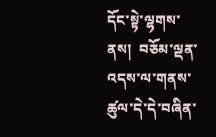དོང་སྟེ་ལྷགས་ནས།  བཅོམ་ལྡན་འདས་ལ་གནས་ཚུལ་དེ་དེ་བཞིན་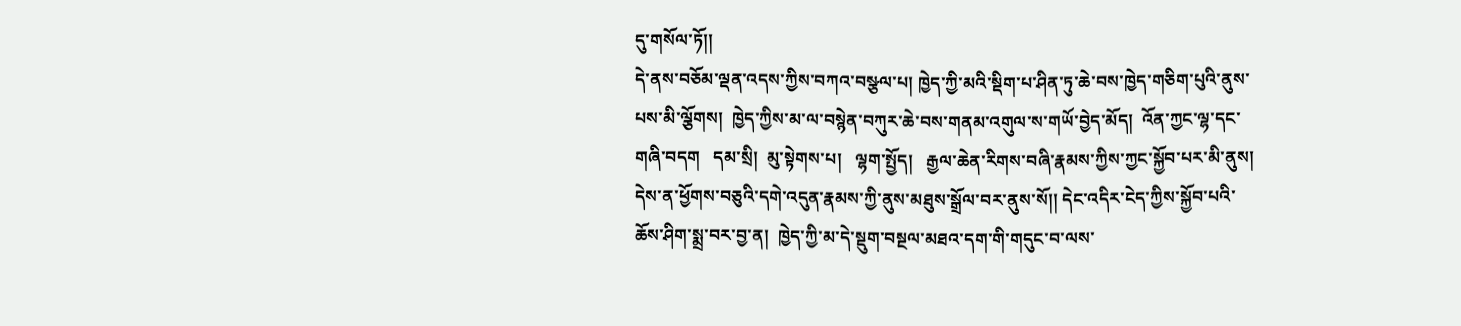དུ་གསོལ་ཏོ།།
དེ་ནས་བཅོམ་ལྡན་འདས་ཀྱིས་བཀའ་བསྩལ་པ། ཁྱེད་ཀྱི་མའི་སྡིག་པ་ཤིན་ཏུ་ཆེ་བས་ཁྱེད་གཅིག་པུའི་ནུས་པས་མི་ལྕོགས།  ཁྱེད་ཀྱིས་མ་ལ་བསྙེན་བཀུར་ཆེ་བས་གནམ་འགུལ་ས་གཡོ་བྱེད་མོད།  འོན་ཀྱང་ལྷ་དང་གཞི་བདག   དམ་སྲི།  མུ་སྟེགས་པ།   ལྷག་སྤྱོད།   རྒྱལ་ཆེན་རིགས་བཞི་རྣམས་ཀྱིས་ཀྱང་སྐྱོབ་པར་མི་ནུས།  དེས་ན་ཕྱོགས་བཅུའི་དགེ་འདུན་རྣམས་ཀྱི་ནུས་མཐུས་སྒྲོལ་བར་ནུས་སོ།། དེང་འདིར་ངེད་ཀྱིས་སྐྱོབ་པའི་ཆོས་ཤིག་སྨྲ་བར་བྱ་ན།  ཁྱེད་ཀྱི་མ་དེ་སྡུག་བསྔལ་མཐའ་དག་གི་གདུང་བ་ལས་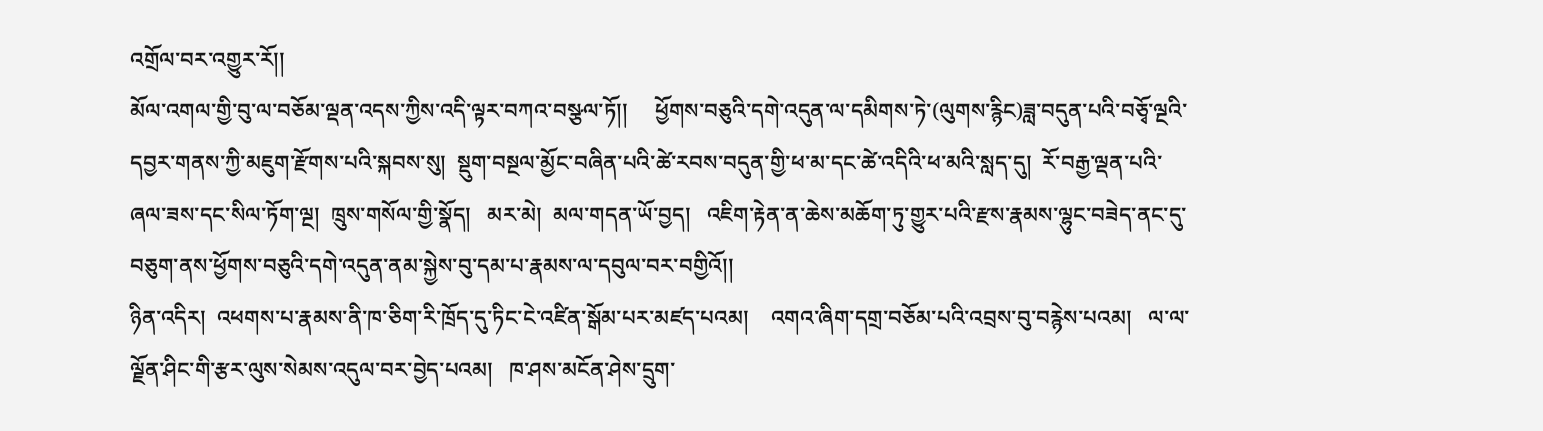འགྲོལ་བར་འགྱུར་རོ།།
མོལ་འགལ་གྱི་བུ་ལ་བཅོམ་ལྡན་འདས་ཀྱིས་འདི་ལྟར་བཀའ་བསྩལ་ཏོ།།     ཕྱོགས་བཅུའི་དགེ་འདུན་ལ་དམིགས་ཏེ་(ལུགས་རྙིང)ཟླ་བདུན་པའི་བཅྭོ་ལྔའི་དབྱར་གནས་ཀྱི་མཇུག་རྫོགས་པའི་སྐབས་སུ།  སྡུག་བསྔལ་མྱོང་བཞིན་པའི་ཚེ་རབས་བདུན་གྱི་ཕ་མ་དང་ཚེ་འདིའི་ཕ་མའི་སླད་དུ།  རོ་བརྒྱ་ལྡན་པའི་ཞལ་ཟས་དང་སིལ་ཏོག་ལྔ།  ཁྲུས་གསོལ་གྱི་སྣོད།   མར་མེ།  མལ་གདན་ཡོ་བྱད།   འཇིག་རྟེན་ན་ཆེས་མཆོག་ཏུ་གྱུར་པའི་རྫས་རྣམས་ལྷུང་བཟེད་ནང་དུ་བཅུག་ནས་ཕྱོགས་བཅུའི་དགེ་འདུན་ནམ་སྐྱེས་བུ་དམ་པ་རྣམས་ལ་དབུལ་བར་བགྱིའོ།།
ཉིན་འདིར།  འཕགས་པ་རྣམས་ནི་ཁ་ཅིག་རི་ཁྲོད་དུ་ཏིང་ངེ་འཛིན་སྒོམ་པར་མཛད་པའམ།    འགའ་ཞིག་དགྲ་བཅོམ་པའི་འབྲས་བུ་བརྙེས་པའམ།   ལ་ལ་ལྗོན་ཤིང་གི་རྩར་ལུས་སེམས་འདུལ་བར་བྱེད་པའམ།   ཁ་ཤས་མངོན་ཤེས་དྲུག་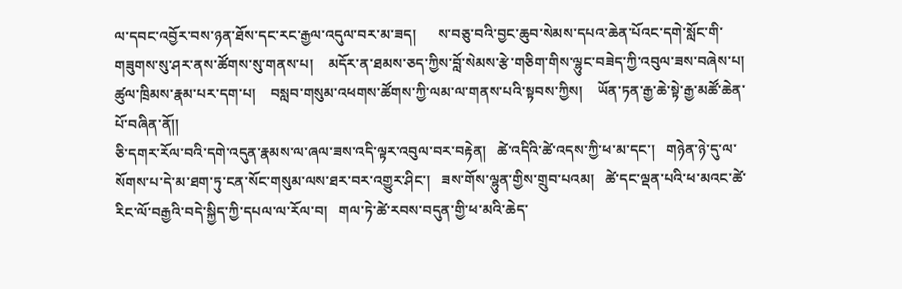ལ་དབང་འབྱོར་བས་ཉན་ཐོས་དང་རང་རྒྱལ་འདུལ་བར་མ་ཟད།      ས་བཅུ་བའི་བྱང་ཆུབ་སེམས་དཔའ་ཆེན་པོའང་དགེ་སློང་གི་གཟུགས་སུ་ཤར་ནས་ཚོགས་སུ་གནས་པ།    མདོར་ན་ཐམས་ཅད་ཀྱིས་བློ་སེམས་རྩེ་གཅིག་གིས་ལྷུང་བཟེད་ཀྱི་འབུལ་ཟས་བཞེས་པ།    ཚུལ་ཁྲིམས་རྣམ་པར་དག་པ།    བསླབ་གསུམ་འཕགས་ཚོགས་ཀྱི་ལམ་ལ་གནས་པའི་སྟབས་ཀྱིས།    ཡོན་ཏན་རྒྱ་ཆེ་སྟེ་རྒྱ་མཚོ་ཆེན་པོ་བཞིན་ནོ།།
ཅི་དགར་རོལ་བའི་དགེ་འདུན་རྣམས་ལ་ཞལ་ཟས་འདི་ལྟར་འབུལ་བར་བརྟེན།   ཚེ་འདིའི་ཚེ་འདས་ཀྱི་ཕ་མ་དང་།   གཉེན་ཉེ་དུ་ལ་སོགས་པ་དེ་མ་ཐག་ཏུ་ངན་སོང་གསུམ་ལས་ཐར་བར་འགྱུར་ཤིང་།   ཟས་གོས་ལྷུན་གྱིས་གྲུབ་པའམ།   ཚེ་དང་ལྡན་པའི་ཕ་མའང་ཚེ་རིང་ལོ་བརྒྱའི་བདེ་སྐྱིད་ཀྱི་དཔལ་ལ་རོལ་བ།   གལ་ཏེ་ཚེ་རབས་བདུན་གྱི་ཕ་མའི་ཆེད་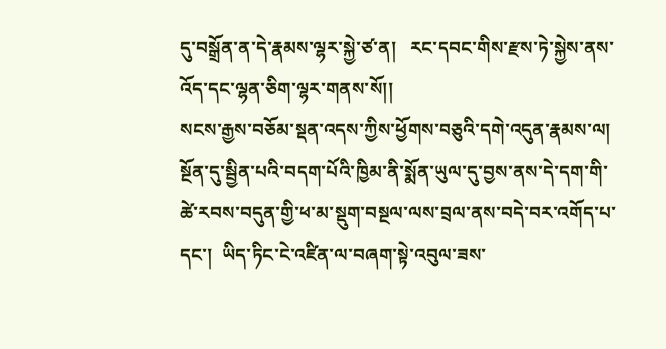དུ་བསྒྲོན་ན་དེ་རྣམས་ལྷར་སྐྱེ་ཙ་ན།   རང་དབང་གིས་རྫས་ཏེ་སྐྱེས་ནས་འོད་དང་ལྷན་ཅིག་ལྷར་གནས་སོ།།
སངས་རྒྱས་བཅོམ་སྡན་འདས་ཀྱིས་ཕྱོགས་བཅུའི་དགེ་འདུན་རྣམས་ལ།  སྔོན་དུ་སྦྱིན་པའི་བདག་པོའི་ཁྱིམ་ནི་སྨོན་ཡུལ་དུ་བྱས་ནས་དེ་དག་གི་ཚེ་རབས་བདུན་གྱི་ཕ་མ་སྡུག་བསྔལ་ལས་བྲལ་ནས་བདེ་བར་འགོད་པ་དང་།  ཡིད་ཏིང་ངེ་འཛིན་ལ་བཞག་སྟེ་འབུལ་ཟས་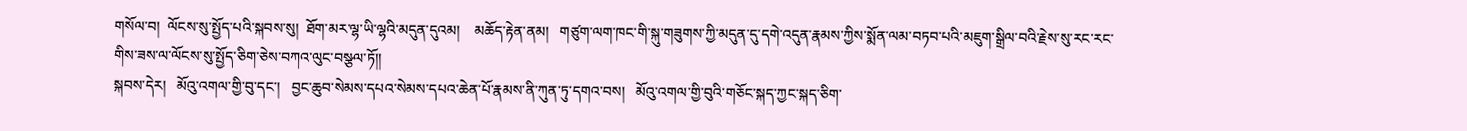གསོལ་བ།  ལོངས་སུ་སྤྱོད་པའི་སྐབས་སུ།  ཐོག་མར་ལྷ་ཡི་ལྷའི་མདུན་དུའམ།    མཆོད་རྟེན་ནམ།   གཙུག་ལག་ཁང་གི་སྐུ་གཟུགས་ཀྱི་མདུན་དུ་དགེ་འདུན་རྣམས་ཀྱིས་སྨོན་ལམ་བཏབ་པའི་མཇུག་སྒྲིལ་བའི་རྗེས་སུ་རང་རང་གིས་ཟས་ལ་ལོངས་སུ་སྤྱོད་ཅིག་ཅེས་བཀའ་ལུང་བསྩལ་ཏོ།།
སྐབས་དེར།   མོའུ་འགལ་གྱི་བུ་དང་།   བྱང་ཆུབ་སེམས་དཔའ་སེམས་དཔའ་ཆེན་པོ་རྣམས་ནི་ཀུན་ཏུ་དགའ་བས།   མོའུ་འགལ་གྱི་བུའི་གཅོང་སྐད་ཀྱང་སྐད་ཅིག་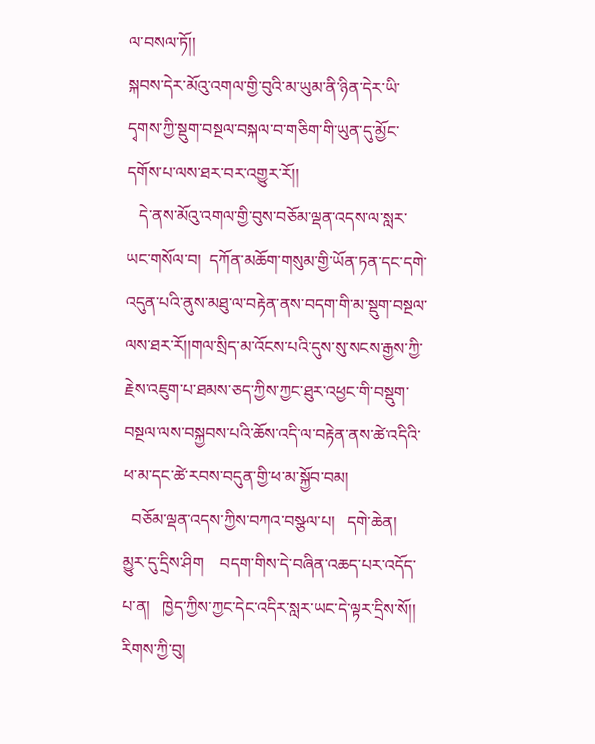ལ་བསལ་ཏོ།།
སྐབས་དེར་མོའུ་འགལ་གྱི་བུའི་མ་ཡུམ་ནི་ཉིན་དེར་ཡི་དྭགས་ཀྱི་སྡུག་བསྔལ་བསྐལ་བ་གཅིག་གི་ཡུན་དུ་མྱོང་དགོས་པ་ལས་ཐར་བར་འགྱུར་རོ།།
   དེ་ནས་མོའུ་འགལ་གྱི་བུས་བཅོམ་ལྡན་འདས་ལ་སླར་ཡང་གསོལ་བ།  དཀོན་མཆོག་གསུམ་གྱི་ཡོན་ཏན་དང་དགེ་འདུན་པའི་ནུས་མཐུ་ལ་བརྟེན་ནས་བདག་གི་མ་སྡུག་བསྔལ་ལས་ཐར་རོ།།གལ་སྲིད་མ་འོངས་པའི་དུས་སུ་སངས་རྒྱས་ཀྱི་རྗེས་འཇུག་པ་ཐམས་ཅད་ཀྱིས་ཀྱང་ཐུར་འཕྱང་གི་བསྡུག་བསྔལ་ལས་བསྐྱབས་པའི་ཆོས་འདི་ལ་བརྟེན་ནས་ཚེ་འདིའི་ཕ་མ་དང་ཚེ་རབས་བདུན་གྱི་ཕ་མ་སྐྱོབ་བམ།
  བཅོམ་ལྡན་འདས་ཀྱིས་བཀའ་བསྩལ་པ།   དགེ་ཆེན།   མྱུར་དུ་དྲིས་ཤིག    བདག་གིས་དེ་བཞིན་འཆད་པར་འདོད་པ་ན།   ཁྱེད་ཀྱིས་ཀྱང་དེང་འདིར་སླར་ཡང་དེ་ལྟར་དྲིས་སོ།།
རིགས་ཀྱི་བུ།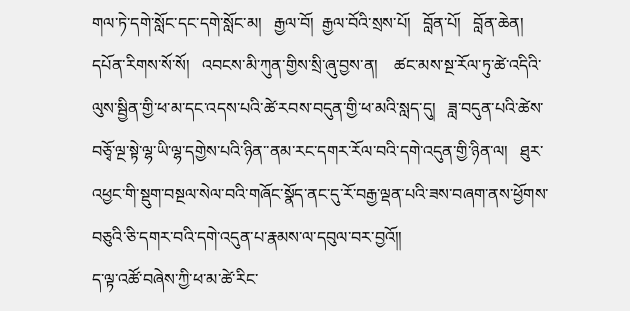གལ་ཏེ་དགེ་སློང་དང་དགེ་སློང་མ།   རྒྱལ་བོ།  རྒྱལ་བོའི་སྲས་པོ།   བློན་པོ།   བློན་ཆེན།   དཔོན་རིགས་སོ་སོ།   འབངས་མི་ཀུན་གྱིས་སྲི་ཞུ་བྱས་ན།    ཚང་མས་སྔ་རོལ་ཏུ་ཚེ་འདིའི་ལུས་སྦྱིན་གྱི་ཕ་མ་དང་འདས་པའི་ཚེ་རབས་བདུན་གྱི་ཕ་མའི་སླད་དུ།   ཟླ་བདུན་པའི་ཚེས་བཅྭོ་ལྔ་སྟེ་ལྷ་ཡི་ལྷ་དགྱེས་པའི་ཉིན་་ནམ་རང་དགར་རོལ་བའི་དགེ་འདུན་གྱི་ཉིན་ལ།   ཐུར་འཕྱང་གི་སྡུག་བསྔལ་སེལ་བའི་གཞོང་སྣོད་ནང་དུ་རོ་བརྒྱ་ལྡན་པའི་ཟས་བཞག་ནས་ཕྱོགས་བཅུའི་ཅི་དགར་བའི་དགེ་འདུན་པ་རྣམས་ལ་དབུལ་བར་བྱའོ།།
ད་ལྟ་འཚོ་བཞེས་ཀྱི་ཕ་མ་ཚེ་རིང་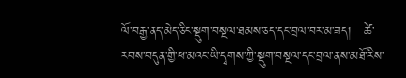ལོ་བརྒྱ་ནད་མེད་ཅིང་སྡུག་བསྔལ་ཐམས་ཅད་དང་བྲལ་བར་མ་ཟད།   ཚེ་རབས་བདུན་གྱི་ཕ་མའང་ཡི་དྭགས་ཀྱི་སྡུག་བསྔལ་དང་བྲལ་ནས་མཐོ་རིས་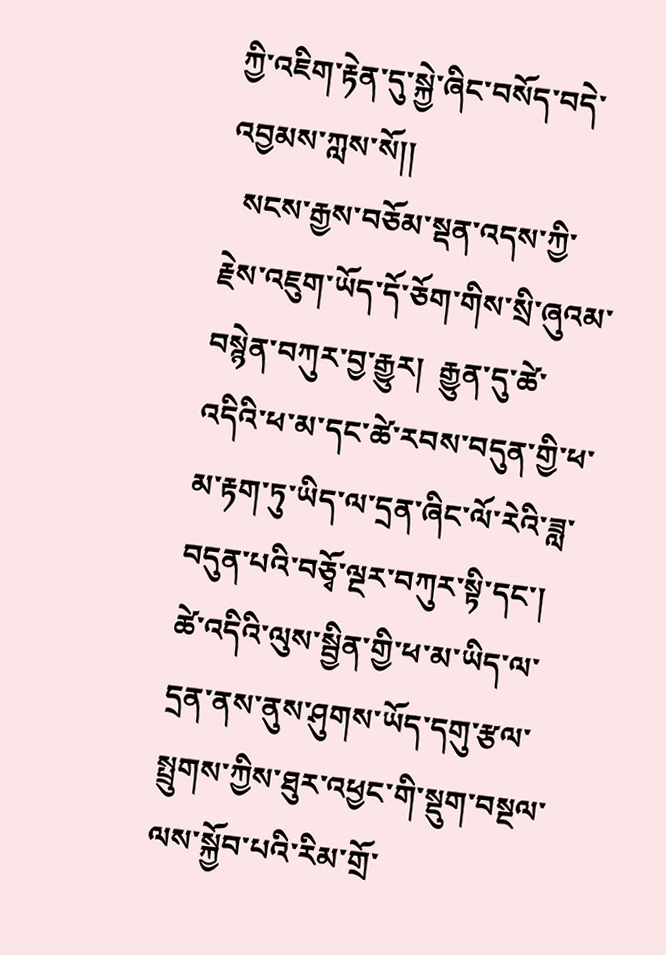ཀྱི་འཇིག་རྟེན་དུ་སྐྱེ་ཞིང་བསོད་བདེ་འབྱམས་ཀླས་སོ།།
  སངས་རྒྱས་བཅོམ་སྡན་འདས་ཀྱི་རྗེས་འཇུག་ཡོད་དོ་ཅོག་གིས་སྲི་ཞུའམ་བསྙེན་བཀུར་བྱ་རྒྱུར།  རྒྱུན་དུ་ཚེ་འདིའི་ཕ་མ་དང་ཚེ་རབས་བདུན་གྱི་ཕ་མ་རྟག་ཏུ་ཡིད་ལ་དྲན་ཞིང་ལོ་རེའི་ཟླ་བདུན་པའི་བཅྭོ་ལྔར་བཀུར་སྟི་དང་།  ཚེ་འདིའི་ལུས་སྦྱིན་གྱི་ཕ་མ་ཡིད་ལ་དྲན་ནས་ནུས་ཤུགས་ཡོད་དགུ་རྩལ་སྤྲུགས་ཀྱིས་ཐུར་འཕྱང་གི་སྡུག་བསྔལ་ལས་སྐྱོབ་པའི་རིམ་གྲོ་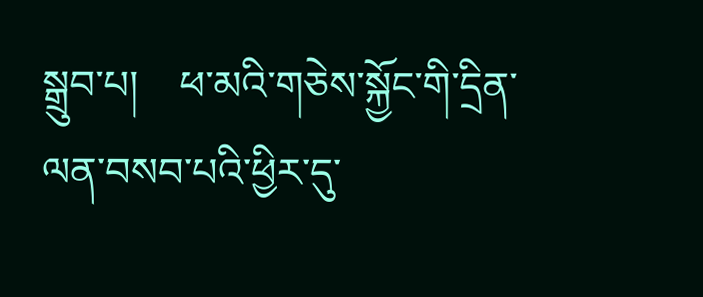སྒྲུབ་པ།    ཕ་མའི་གཅེས་སྐྱོང་གི་དྲིན་ལན་བསབ་པའི་ཕྱིར་དུ་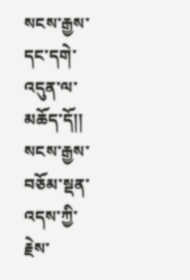སངས་རྒྱས་དང་དགེ་འདུན་ལ་མཆོད་དོ།།
སངས་རྒྱས་བཅོམ་སྡན་འདས་ཀྱི་རྗེས་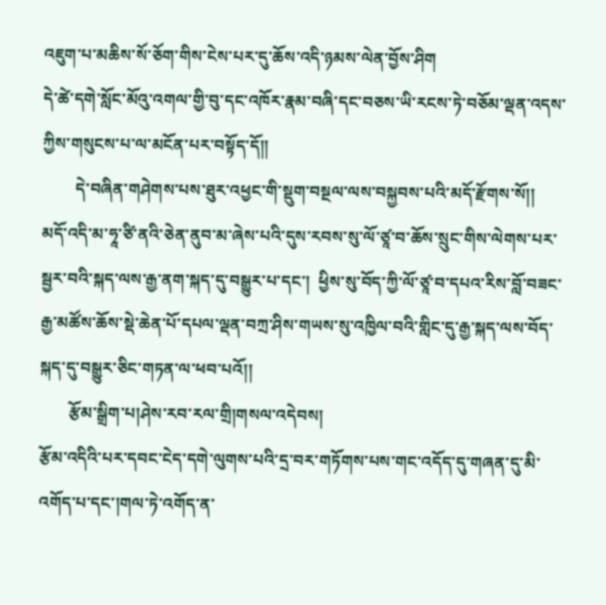འཇུག་པ་མཆིས་སོ་ཅོག་གིས་ངེས་པར་དུ་ཆོས་འདི་ཉམས་ལེན་བྱོས་ཤིག
དེ་ཚེ་དགེ་སློང་མོའུ་འགལ་གྱི་བུ་དང་འཁོར་རྣམ་བཞི་དང་བཅས་ཡི་རངས་ཏེ་བཅོམ་ལྡན་འདས་ཀྱིས་གསུངས་པ་ལ་མངོན་པར་བསྟོད་དོ།།
        དེ་བཞིན་གཤེགས་པས་ཐུར་འཕྱང་གི་སྡུག་བསྔལ་ལས་བསྐྱབས་པའི་མདོ་རྫོགས་སོ།།
མདོ་འདི་མ་ཧཱ་ཙི་ནའི་ཅེན་ནུབ་མ་ཞེས་པའི་དུས་རབས་སུ་ལོ་ཙཱ་བ་ཆོས་སྲུང་གིས་ལེགས་པར་སྦྱར་བའི་སྐད་ལས་རྒྱ་ནག་སྐད་དུ་བསྒྱུར་པ་དང་།  ཕྱིས་སུ་བོད་ཀྱི་ལོ་ཙཱ་བ་དཔའ་རིས་བློ་བཟང་རྒྱ་མཚོས་ཆོས་སྡེ་ཆེན་པོ་དཔལ་ལྡན་བཀྲ་ཤིས་གཡས་སུ་འཁྱིལ་བའི་གླིང་དུ་རྒྱ་སྐད་ལས་བོད་སྐད་དུ་བསྒྱུར་ཅིང་གཏན་ལ་ཕབ་པའོ།།
       རྩོམ་སྒྲིག་པ།ཤེས་རབ་རལ་གྲི།གསལ་འདེབས།
རྩོམ་འདིའི་པར་དབང་ངེད་དགེ་ལུགས་པའི་དྲ་བར་གཏོགས་པས་གང་འདོད་དུ་གཞན་དུ་མི་འགོད་པ་དང་།གལ་ཏེ་འགོད་ན་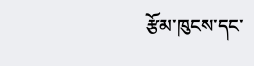རྩོམ་ཁུངས་དང་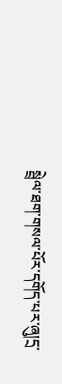སྦྲེལ་ཐག་གསལ་པོར་དགོད་པར་ཞུ།དྲ་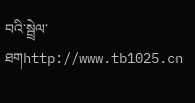བའི་སྦྲེལ་ཐགhttp://www.tb1025.cn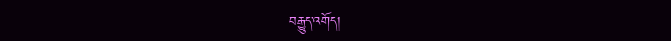བརྒྱུད་འགོད།